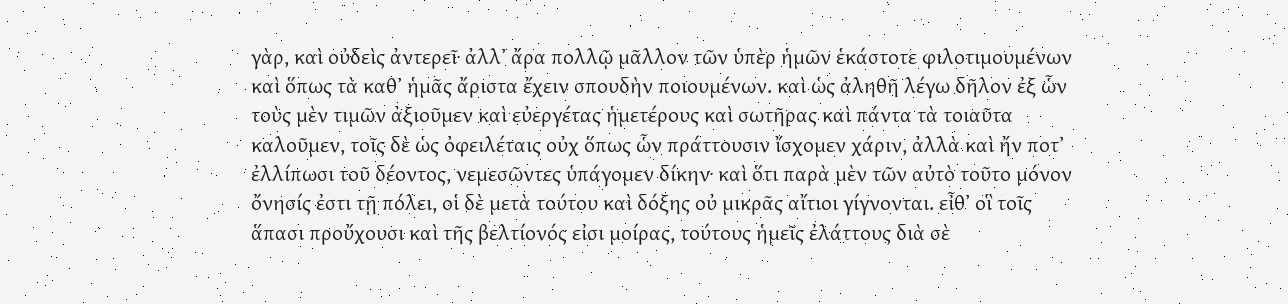γὰρ, καὶ οὐδεὶς ἀντερεῖ· ἀλλʼ ἄρα πολλῷ μᾶλλον τῶν ὑπὲρ ἡμῶν ἑκάστοτε φιλοτιμουμένων καὶ ὅπως τὰ καθʼ ἡμᾶς ἄριστα ἔχειν σπουδὴν ποιουμένων. καὶ ὡς ἀληθῆ λέγω δῆλον ἐξ ὧν τοὺς μὲν τιμῶν ἀξιοῦμεν καὶ εὐεργέτας ἡμετέρους καὶ σωτῆρας καὶ πάντα τὰ τοιαῦτα καλοῦμεν, τοῖς δὲ ὡς ὀφειλέταις οὐχ ὅπως ὧν πράττουσιν ἴσχομεν χάριν, ἀλλὰ καὶ ἤν ποτʼ ἐλλίπωσι τοῦ δέοντος, νεμεσῶντες ὑπάγομεν δίκην· καὶ ὅτι παρὰ μὲν τῶν αὐτὸ τοῦτο μόνον ὄνησίς ἐστι τῇ πόλει, οἱ δὲ μετὰ τούτου καὶ δόξης οὐ μικρᾶς αἴτιοι γίγνονται. εἶθʼ οἳ τοῖς ἅπασι προὔχουσι καὶ τῆς βελτίονός εἰσι μοίρας, τούτους ἡμεῖς ἐλάττους διὰ σὲ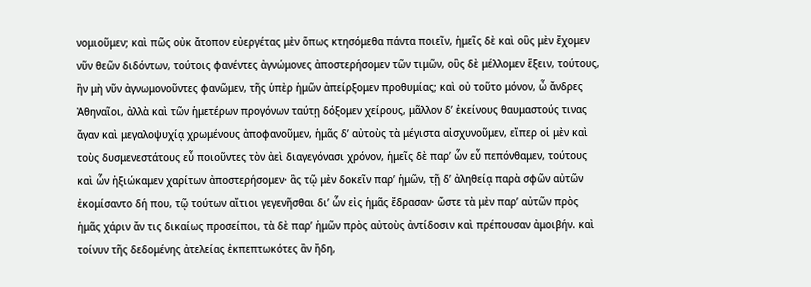νομιοῦμεν; καὶ πῶς οὐκ ἄτοπον εὐεργέτας μὲν ὅπως κτησόμεθα πάντα ποιεῖν, ἡμεῖς δὲ καὶ οὓς μὲν ἔχομεν νῦν θεῶν διδόντων, τούτοις φανέντες ἀγνώμονες ἀποστερήσομεν τῶν τιμῶν, οὓς δὲ μέλλομεν ἕξειν, τούτους, ἢν μὴ νῦν ἀγνωμονοῦντες φανῶμεν, τῆς ὑπὲρ ἡμῶν ἀπείρξομεν προθυμίας; καὶ οὐ τοῦτο μόνον, ὦ ἄνδρες Ἀθηναῖοι, ἀλλὰ καὶ τῶν ἡμετέρων προγόνων ταύτῃ δόξομεν χείρους, μᾶλλον δʼ ἐκείνους θαυμαστούς τινας ἄγαν καὶ μεγαλοψυχίᾳ χρωμένους ἀποφανοῦμεν, ἡμᾶς δʼ αὐτοὺς τὰ μέγιστα αἰσχυνοῦμεν, εἴπερ οἱ μὲν καὶ τοὺς δυσμενεστάτους εὖ ποιοῦντες τὸν ἀεὶ διαγεγόνασι χρόνον, ἡμεῖς δὲ παρʼ ὧν εὖ πεπόνθαμεν, τούτους καὶ ὧν ἠξιώκαμεν χαρίτων ἀποστερήσομεν· ἃς τῷ μὲν δοκεῖν παρʼ ἡμῶν, τῇ δʼ ἀληθείᾳ παρὰ σφῶν αὐτῶν ἐκομίσαντο δή που, τῷ τούτων αἴτιοι γεγενῆσθαι διʼ ὧν εἰς ἡμᾶς ἔδρασαν· ὥστε τὰ μὲν παρʼ αὐτῶν πρὸς ἡμᾶς χάριν ἄν τις δικαίως προσείποι, τὰ δὲ παρʼ ἡμῶν πρὸς αὐτοὺς ἀντίδοσιν καὶ πρέπουσαν ἀμοιβήν. καὶ τοίνυν τῆς δεδομένης ἀτελείας ἐκπεπτωκότες ἂν ἤδη,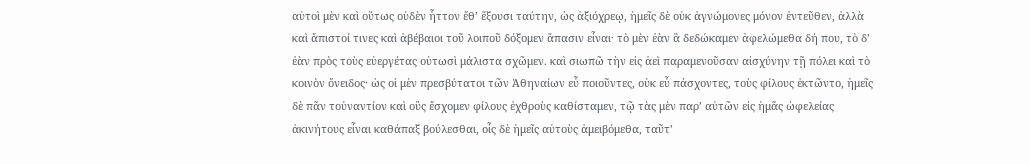αὐτοὶ μὲν καὶ οὕτως οὐδὲν ἧττον ἔθʼ ἕξουσι ταύτην, ὡς ἀξιόχρεῳ, ἡμεῖς δὲ οὐκ ἀγνώμονες μόνον ἐντεῦθεν, ἀλλὰ καὶ ἄπιστοί τινες καὶ ἀβέβαιοι τοῦ λοιποῦ δόξομεν ἅπασιν εἶναι· τὸ μὲν ἐὰν ἃ δεδώκαμεν ἀφελώμεθα δή που, τὸ δʼ ἐὰν πρὸς τοὺς εὐεργέτας οὑτωσὶ μάλιστα σχῶμεν. καὶ σιωπῶ τὴν εἰς ἀεὶ παραμενοῦσαν αἰσχύνην τῇ πόλει καὶ τὸ κοινὸν ὄνειδος· ὡς οἱ μὲν πρεσβύτατοι τῶν Ἀθηναίων εὖ ποιοῦντες, οὐκ εὖ πάσχοντες, τοὺς φίλους ἐκτῶντο, ἡμεῖς δὲ πᾶν τοὐναντίον καὶ οὓς ἔσχομεν φίλους ἐχθροὺς καθίσταμεν, τῷ τὰς μὲν παρʼ αὐτῶν εἰς ἡμᾶς ὠφελείας ἀκινήτους εἶναι καθάπαξ βούλεσθαι, οἷς δὲ ἡμεῖς αὐτοὺς ἀμειβόμεθα, ταῦτʼ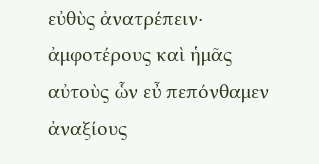εὐθὺς ἀνατρέπειν· ἀμφοτέρους καὶ ἡμᾶς αὐτοὺς ὧν εὖ πεπόνθαμεν ἀναξίους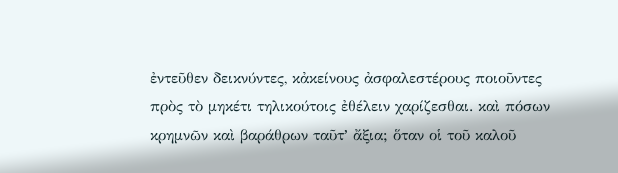ἐντεῦθεν δεικνύντες, κἀκείνους ἀσφαλεστέρους ποιοῦντες πρὸς τὸ μηκέτι τηλικούτοις ἐθέλειν χαρίζεσθαι. καὶ πόσων κρημνῶν καὶ βαράθρων ταῦτʼ ἄξια; ὅταν οἱ τοῦ καλοῦ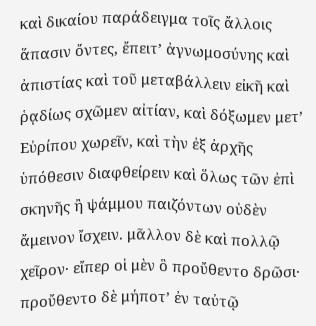καὶ δικαίου παράδειγμα τοῖς ἄλλοις ἅπασιν ὄντες, ἔπειτʼ ἀγνωμοσύνης καὶ ἀπιστίας καὶ τοῦ μεταβάλλειν εἰκῆ καὶ ῥᾳδίως σχῶμεν αἰτίαν, καὶ δόξωμεν μετʼ Εὐρίπου χωρεῖν, καὶ τὴν ἐξ ἀρχῆς ὑπόθεσιν διαφθείρειν καὶ ὅλως τῶν ἐπὶ σκηνῆς ἢ ψάμμου παιζόντων οὐδὲν ἄμεινον ἴσχειν. μᾶλλον δὲ καὶ πολλῷ χεῖρον· εἴπερ οἱ μὲν ὃ προὔθεντο δρῶσι· προὔθεντο δὲ μήποτʼ ἐν ταὐτῷ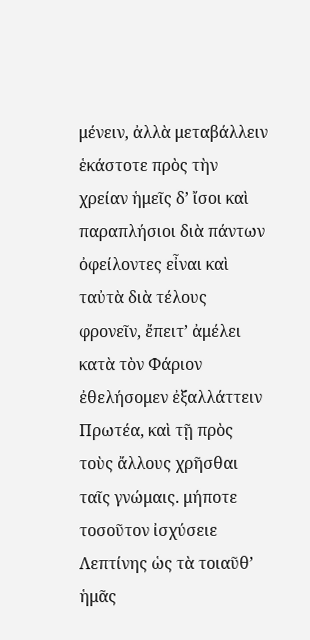μένειν, ἀλλὰ μεταβάλλειν ἑκάστοτε πρὸς τὴν χρείαν ἡμεῖς δʼ ἴσοι καὶ παραπλήσιοι διὰ πάντων ὀφείλοντες εἶναι καὶ ταὐτὰ διὰ τέλους φρονεῖν, ἔπειτʼ ἀμέλει κατὰ τὸν Φάριον ἐθελήσομεν ἐξαλλάττειν Πρωτέα, καὶ τῇ πρὸς τοὺς ἄλλους χρῆσθαι ταῖς γνώμαις. μήποτε τοσοῦτον ἰσχύσειε Λεπτίνης ὡς τὰ τοιαῦθʼ ἡμᾶς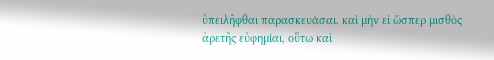ὑπειλῆφθαι παρασκευάσαι. καὶ μὴν εἰ ὥσπερ μισθὸς ἀρετῆς εὐφημίαι, οὕτω καὶ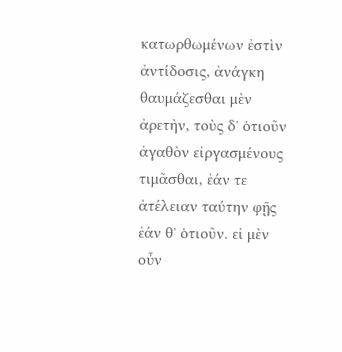κατωρθωμένων ἐστὶν ἀντίδοσις, ἀνάγκη θαυμάζεσθαι μὲν ἀρετὴν, τοὺς δʼ ὁτιοῦν ἀγαθὸν εἰργασμένους τιμᾶσθαι, ἐάν τε ἀτέλειαν ταύτην φῇς ἐάν θʼ ὁτιοῦν. εἰ μὲν οὖν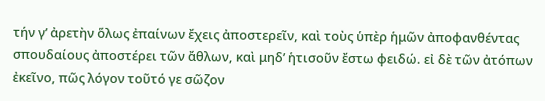τήν γʼ ἀρετὴν ὅλως ἐπαίνων ἔχεις ἀποστερεῖν, καὶ τοὺς ὑπὲρ ἡμῶν ἀποφανθέντας σπουδαίους ἀποστέρει τῶν ἄθλων, καὶ μηδʼ ἡτισοῦν ἔστω φειδώ. εἰ δὲ τῶν ἀτόπων ἐκεῖνο, πῶς λόγον τοῦτό γε σῶζον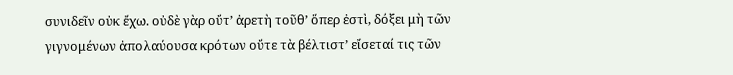συνιδεῖν οὐκ ἔχω. οὐδὲ γὰρ οὔτʼ ἀρετὴ τοῦθʼ ὅπερ ἐστὶ, δόξει μὴ τῶν γιγνομένων ἀπολαύουσα κρότων οὔτε τὰ βέλτιστʼ εἴσεταί τις τῶν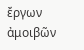ἔργων ἀμοιβῶν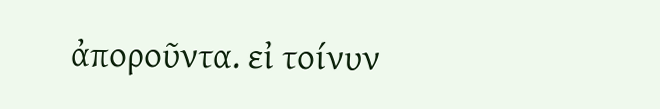ἀποροῦντα. εἰ τοίνυν